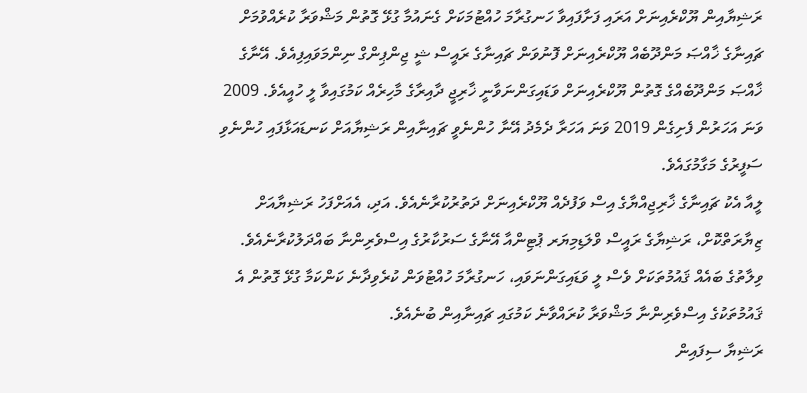ރަޝިޔާއިން ޔޫކްރެއިނަށް އަރައި ފަށާފައިވާ ހަނގުރާމަ ހުއްޓުމަކަށް ގެނައުމާ ގުޅޭ ގޮތުން މަޝްވަރާ ކުރެއްވުމަށް ޗައިނާގެ ޚާއްޞަ މަންދޫބެއް ޔޫކްރެއިނަށް ފޮނުވަން ޗައިނާގެ ރައީސް ޝީ ޖިންޕިންގް ނިންމަވައިފިއެވެ. އޭނާގެ ޚާއްޞަ މަންދޫބެއްގެ ގޮތުން ޔޫކްރެއިނަށް ވަޑައިގަންނަވާނީ ޚާރިޖީ ދާއިރާގެ މާހިރެއް ކަމުގައިވާ ލީ ހުއީއެވެ. 2009 ވަނަ އަހަރުން ފެށިގެން 2019 ވަނަ އަހަރާ ދެމެދު އޭނާ ހުންނެވީ ޗައިނާއިން ރަޝިޔާއަށް ކަނޑައަޅާފައި ހުންނެވި ސަފީރުގެ މަގާމުގައެވެ.
ލީއާ އެކު ޗައިނާގެ ޚާރިޖިއްޔާގެ އިސް ވަފުދެއް ޔޫކްރެއިނަށް ދަތުރުކުރާނެއެވެ. އަދި، އެއަށްފަހު ރަޝިޔާއަށް ޒިޔާރަތްކޮށް، ރަޝިޔާގެ ރައީސް ވްލަޑިމިޔަރ ޕުޓިންއާ އޭނާގެ ސަރުކާރުގެ އިސްވެރިންނާ ބައްދަލުކުރާނެއެވެ. ވިލާތުގެ ބައެއް ޤައުމުތަކަށް ވެސް ލީ ވަޑައިގަންނަވައި، ހަނގުރާމަ ހުއްޓުވަން ކުރެވިދާނެ ކަންކަމާ ގުޅޭ ގޮތުން އެ ޤައުމުތަކުގެ އިސްވެރިންނާ މަޝްވަރާ ކުރައްވާނެ ކަމުގައި ޗައިނާއިން ބުނެއެވެ.
ރަޝިޔާ ސިފައިން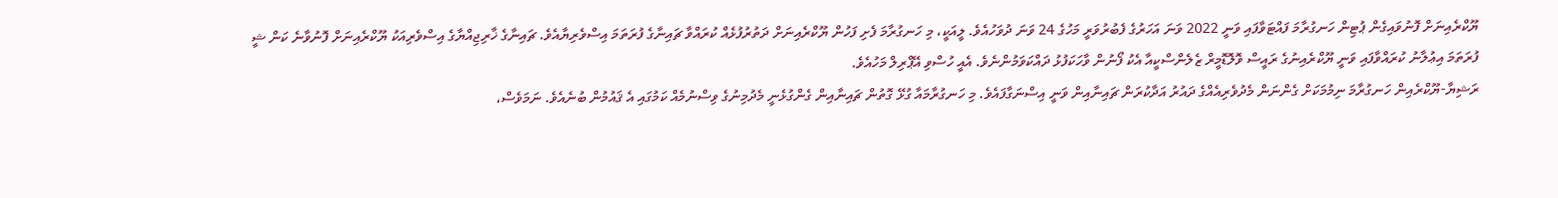ޔޫކްރެއިނަށް ފޮނުވައިގެން ޕުޓިން ހަނގުރާމަ ފައްޓަވާފައި ވަނީ 2022 ވަނަ އަހަރުގެ ފެބުރުވަރީ މަހުގެ 24 ވަނަ ދުވަހުއެވެ. ލީއަކީ، މި ހަނގުރާމަ ފެށި ފަހުން ޔޫކްރެއިނަށް ދަތުރުފުޅެއް ކުރައްވާ ޗައިނާގެ ފުރަތަމަ އިސްވެރިޔާއެވެ. ޗައިނާގެ ޚާރިޖިއްޔާގެ އިސްވެރިއަކު ޔޫކްރެއިނަށް ފޮނުވާނެ ކަން ޝީ ފުރަތަމަ އިޢުލާނު ކުރައްވާފައި ވަނީ ޔޫކްރެއިނުގެ ރައީސް ވޮލޮޑޮމީރް ޒެލެންސްކީއާ އެކު ފޯނުން ވާހަކަފުޅު ދައްކަވަމުންނެވެ. އެއީ ހުސްވި އޭޕްރިލް މަހުއެވެ.
ރަޝިޔާ-ޔޫކްރެއިން ހަނގުރާމަ ނިމުމަކަށް ގެންނަން މެދުވެރިއެއްގެ ދައުރު އަދާކުރަން ޗައިނާއިން ވަނީ އިސްނަގާފައެވެ. މި ހަނގުރާމައާ ގުޅޭ ގޮތުން ޗައިނާއިން ގެންގުޅެނީ މެދުމިނުގެ ވިސްނުމެއް ކަމުގައި އެ ޤައުމުން ބުނެއެވެ. ނަމަވެސް،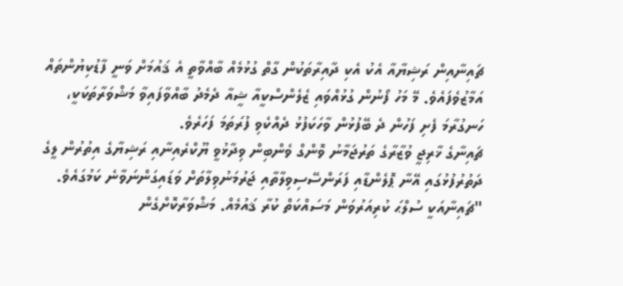ޗައިނާއިން ރަޝިޔާއާ އެކު އެކި ދާއިރާތަކުން ގާތް ގުޅުމެއް ބާއްވާތީ އެ ޤައުމަށް ވަނީ ފާޑުކިޔުންތައް އަމާޒުވެފައެވެ. މޭ މަހު ފޯނުން ގުޅުއްވައި ޒެލެންސްކީއާ ޝީއާ ދެމެދު ބާއްވާފައިވާ މަޝްވަރާތަކަކީ، ހަނގުރާމަ ފެށި ފަހުން ދެ ބޭފުޅުން ވާހަކަފުޅު ދެއްކެވި ފުރަތަމަ ފަހަރެވެ.
ޗައިނާގެ ޚާރިޖީ ވުޒާރާގެ ތަރުޖަމާނު ވޮންގް ވެންބިން ވިދާޅުވީ ޔޫކްރެއިނާއި ރަޝިޔާގެ އިތުރުން ލީގެ ދަތުރުފުޅުގައި އޭނާ ޕޮލެންޑާއި ފަރަންސޭސިވިލާތާއި ޖަރުމަނުވިލާތަށް ވަޑައިގަންނަވާނެ ކަމުގައެވެ. "ޗައިނާއަކީ ސުލްޙަ ކުރިއަރުވަން މަސައްކަތް ކުރާ ޤައުމެއް. މަޝްވަރާކޮށްގެން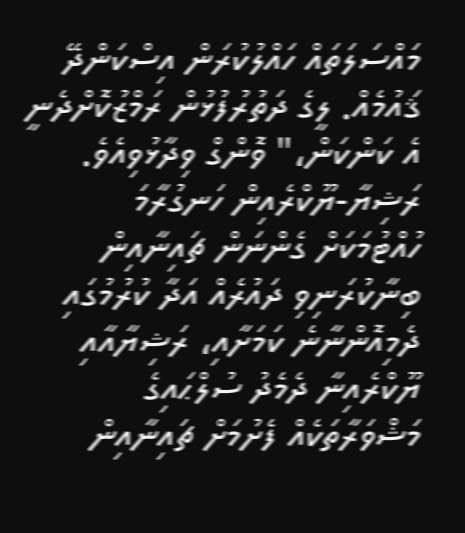މައްސަލަތައް ހައްލުކުރަން އިސްކަންދޭ ޤައުމެއް. ލީގެ ދަތުރުފުޅުން ރަމްޒުކޮށްދެނީ އެ ކަންކަން،" ވޮންގް ވިދާޅުވިއެވެ.
ރަޝިޔާ-ޔޫކްރެއިން ހަނގުރާމަ ހުއްޓުމަކަށް ގެންނަން ޗައިނާއިން ބިނާކުރަނިވި ދައުރެއް އަދާ ކުރުމުގައި ދެމިއޮންނާނެ ކަމަށާއި، ރަޝިޔާއާއި ޔޫކްރެއިނާ ދެމެދު ސުލްޙައިގެ މަޝްވަރާތަކެއް ފެށުމަށް ޗައިނާއިން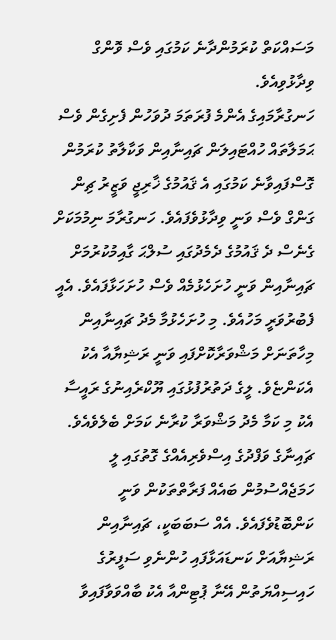މަސައްކަތް ކުރަމުންދާނެ ކަމުގައި ވެސް ވޮންގް ވިދާޅުވިއެވެ.
ހަނގުރާމައިގެ އެންމެ ފުރަތަމަ ދުވަހުން ފެށިގެން ވެސް ޙަމަލާތައް ހުއްޓައިލަން ޗައިނާއިން ވަކާލާތު ކުރަމުން ގޮސްފައިވާނެ ކަމުގައި އެ ޤައުމުގެ ޚާރިޖީ ވަޒީރު ޗިން ގަންގް ވެސް ވަނީ ވިދާޅުވެފައެވެ. ހަނގުރާމަ ނިމުމަކަށް ގެނެސް ދެ ޤައުމުގެ ދެމެދުގައި ސުލްޙަ ގާއިމުކުރުމަށް ޗައިނާއިން ވަނީ ހުށަހެޅުމެއް ވެސް ހުށަހަޅާފައެވެ. އެއީ ފެބުރުވަރީ މަހުއެވެ. މި ހުށަހެޅުމާ މެދު ޗައިނާއިން މިހާތަނަށް މަޝްވަރާކޮށްފައި ވަނީ ރަޝިޔާއާ އެކު އެކަންޏެވެ. ލީގެ ދަތުރުފުޅުގައި ޔޫކްރެއިނުގެ ރައީސާ އެކު މި ކަމާ މެދު މަޝްވަރާ ކުރާނެ ކަމަށް ބެލެވެއެވެ.
ޗައިނާގެ ވަފްދުގެ އިސްވެރިއެއްގެ ގޮތުގައި ލީ ހަމަޖެއްސުމުން ބައެއް ފަރާތްތަކުން ވަނީ ކަންބޮޑުވެފައެވެ. އެއް ސަބަބަކީ، ޗައިނާއިން ރަޝިޔާއަށް ކަނޑައަޅާފައި ހުންނެވި ސަފީރުގެ ހައިސިއްޔަތުން އޭނާ ޕުޓިންއާ އެކު ބާއްވަވާފައިވާ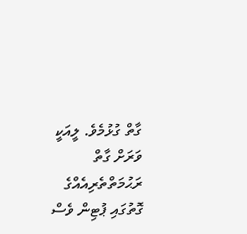ގާތް ގުޅުމެވެ. ލީއަކީ ވަރަށް ގާތް ރަޙުމަތްތެރިއެއްގެ ގޮތުގައި ޕުޓިން ވެސް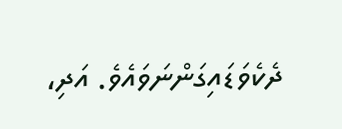ދެކެވަޑައިގަންނަވައެވެ. އަދި،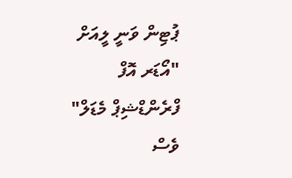ޕުޓިން ވަނީ ލީއަށް "އޯޑަރ އޮފް ފްރެންޑްޝިޕް މެޑަލް" ވެސް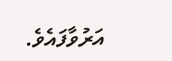އަރުވާފައެވެ.